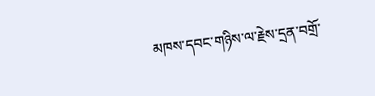མཁས་དབང་གཉིས་ལ་རྗེས་དྲན་བགྲོ་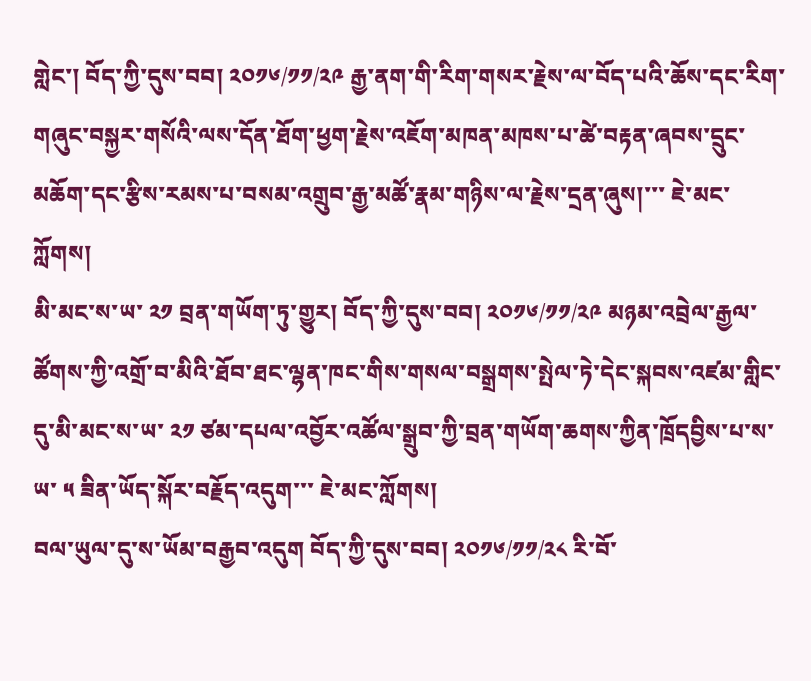གླེང་། བོད་ཀྱི་དུས་བབ། ༢༠༡༦/༡༡/༢༩ རྒྱ་ནག་གི་རིག་གསར་རྗེས་ལ་བོད་པའི་ཆོས་དང་རིག་གཞུང་བསྐྱར་གསོའི་ལས་དོན་ཐོག་ཕྱག་རྗེས་འཇོག་མཁན་མཁས་པ་ཚེ་བརྟན་ཞབས་དྲུང་མཆོག་དང་རྩིས་རམས་པ་བསམ་འགྲུབ་རྒྱ་མཚོ་རྣམ་གཉིས་ལ་རྗེས་དྲན་ཞུས།་་་ ཇེ་མང་ཀློགས།
མི་མང་ས་ཡ་ ༢༡ བྲན་གཡོག་ཏུ་གྱུར། བོད་ཀྱི་དུས་བབ། ༢༠༡༦/༡༡/༢༩ མཉམ་འབྲེལ་རྒྱལ་ཚོགས་ཀྱི་འགྲོ་བ་མིའི་ཐོབ་ཐང་ལྷན་ཁང་གིས་གསལ་བསྒྲགས་སྤེལ་ཏེ་དེང་སྐབས་འཛམ་གླིང་དུ་མི་མང་ས་ཡ་ ༢༡ ཙམ་དཔལ་འབྱོར་འཚོལ་སྒྲུབ་ཀྱི་བྲན་གཡོག་ཆགས་ཀྱིན་ཁྲོདབྱིས་པ་ས་ཡ་ ༥ ཟིན་ཡོད་སྐོར་བརྗོད་འདུག་་་ ཇེ་མང་ཀློགས།
བལ་ཡུལ་དུ་ས་ཡོམ་བརྒྱབ་འདུག བོད་ཀྱི་དུས་བབ། ༢༠༡༦/༡༡/༢༨ རི་བོ་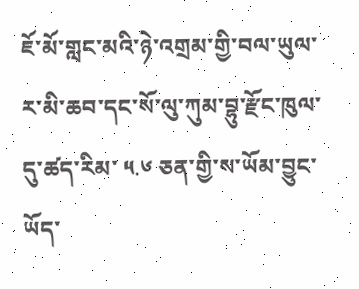ཇོ་མོ་གླང་མའི་ཉེ་འགྲམ་གྱི་བལ་ཡུལ་ར་མི་ཆབ་དང་སོ་ལུ་ཀུམ་བྷུ་རྫོང་ཁུལ་དུ་ཚད་རིམ་ ༥.༦ ཅན་གྱི་ས་ཡོམ་བྱུང་ཡོད་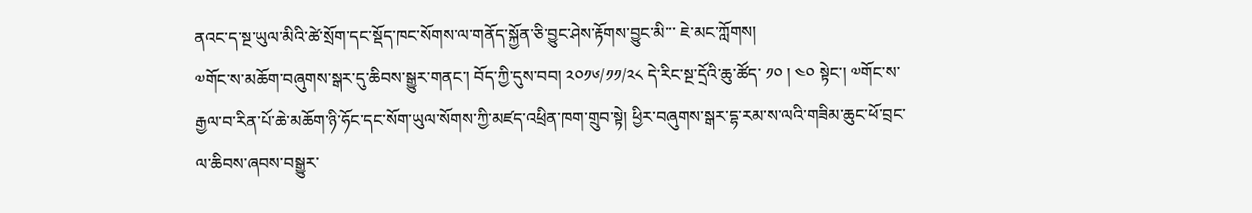ནའང་ད་སྔ་ཡུལ་མིའི་ཚེ་སྲོག་དང་སྡོད་ཁང་སོགས་ལ་གནོད་སྐྱོན་ཅི་བྱུང་ཤེས་རྟོགས་བྱུང་མི་་་ ཇེ་མང་ཀློགས།
༧གོང་ས་མཆོག་བཞུགས་སྒར་དུ་ཆིབས་སྒྱུར་གནང་། བོད་ཀྱི་དུས་བབ། ༢༠༡༦/༡༡/༢༨ དེ་རིང་སྔ་དྲོའི་ཆུ་ཚོད་ ༡༠ ། ༤༠ སྟེང་། ༧གོང་ས་རྒྱལ་བ་རིན་པོ་ཆེ་མཆོག་ཉི་ཧོང་དང་སོག་ཡུལ་སོགས་ཀྱི་མཛད་འཕྲིན་ཁག་གྲུབ་སྟེ། ཕྱིར་བཞུགས་སྒར་དྷ་རམ་ས་ལའི་གཟིམ་ཆུང་ཕོ་བྲང་ལ་ཆིབས་ཞབས་བསྒྱུར་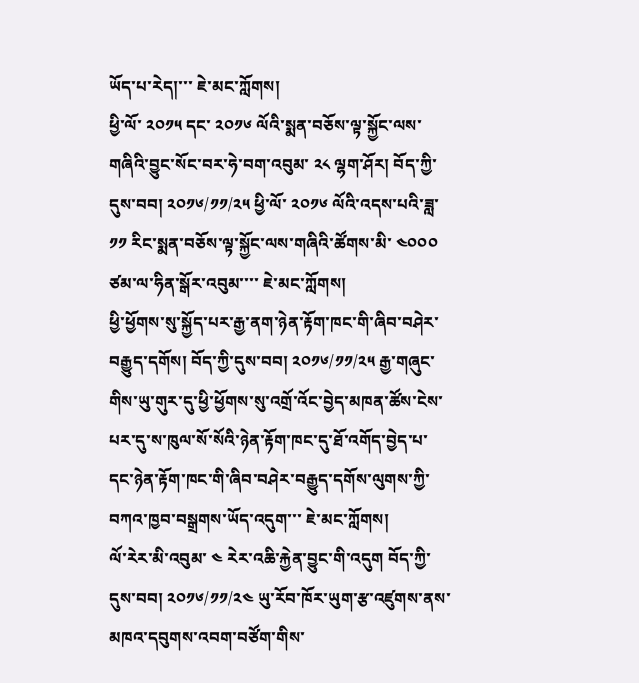ཡོད་པ་རེད།་་་ ཇེ་མང་ཀློགས།
ཕྱི་ལོ་ ༢༠༡༥ དང་ ༢༠༡༦ ལོའི་སྨན་བཅོས་ལྟ་སྐྱོང་ལས་གཞིའི་བྱུང་སོང་བར་ཧེ་བག་འབུམ་ ༢༨ ལྷག་ཤོར། བོད་ཀྱི་དུས་བབ། ༢༠༡༦/༡༡/༢༥ ཕྱི་ལོ་ ༢༠༡༦ ལོའི་འདས་པའི་ཟླ་ ༡༡ རིང་སྨན་བཅོས་ལྟ་སྐྱོང་ལས་གཞིའི་ཚོགས་མི་ ༤༠༠༠ ཙམ་ལ་ཧིན་སྒོར་འབུམ་་་་ ཇེ་མང་ཀློགས།
ཕྱི་ཕྱོགས་སུ་སྐྱོད་པར་རྒྱ་ནག་ཉེན་རྟོག་ཁང་གི་ཞིབ་བཤེར་བརྒྱུད་དགོས། བོད་ཀྱི་དུས་བབ། ༢༠༡༦/༡༡/༢༥ རྒྱ་གཞུང་གིས་ཡུ་གུར་དུ་ཕྱི་ཕྱོགས་སུ་འགྲོ་འོང་བྱེད་མཁན་ཚོས་ངེས་པར་དུ་ས་ཁུལ་སོ་སོའི་ཉེན་རྟོག་ཁང་དུ་ཐོ་འགོད་བྱེད་པ་དང་ཉེན་རྟོག་ཁང་གི་ཞིབ་བཤེར་བརྒྱུད་དགོས་ལུགས་ཀྱི་བཀའ་ཁྱབ་བསྒྲགས་ཡོད་འདུག་་་ ཇེ་མང་ཀློགས།
ལོ་རེར་མི་འབུམ་ ༤ རེར་འཆི་རྐྱེན་བྱུང་གི་འདུག བོད་ཀྱི་དུས་བབ། ༢༠༡༦/༡༡/༢༤ ཡུ་རོབ་ཁོར་ཡུག་རྩ་འཛུགས་ནས་མཁའ་དབུགས་འབག་བཙོག་གིས་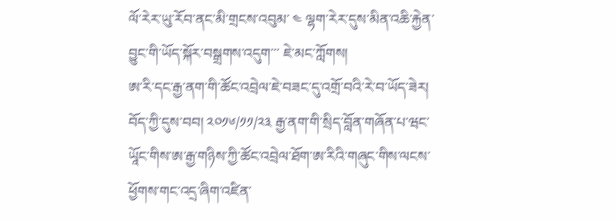ལོ་རེར་ཡུ་རོབ་ནང་མི་གྲངས་འབུམ་ ༤ ལྷག་རེར་དུས་མིན་འཆི་རྐྱེན་བྱུང་གི་ཡོད་སྐོར་བསྒྲགས་འདུག་་་ ཇེ་མང་ཀློགས།
ཨ་རི་དང་རྒྱ་ནག་གི་ཚོང་འབྲེལ་ཇེ་བཟང་དུ་འགྲོ་བའི་རེ་བ་ཡོད་ཟེར། བོད་ཀྱི་དུས་བབ། ༢༠༡༦/༡༡/༢༣ རྒྱ་ནག་གི་སྲིད་བློན་གཞོན་པ་ཝང་ཡཱོང་གིས་ཨ་རྒྱ་གཉིས་ཀྱི་ཚོང་འབྲེལ་ཐོག་ཨ་རིའི་གཞུང་གིས་ལངས་ཕྱོགས་གང་འདྲ་ཞིག་འཛིན་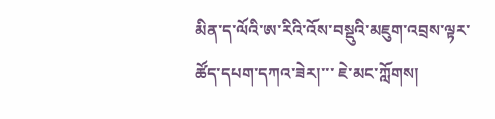མིན་ད་ལོའི་ཨ་རིའི་འོས་བསྡུའི་མཇུག་འབྲས་ལྟར་ཚོད་དཔག་དཀའ་ཟེར།་་་ ཇེ་མང་ཀློགས།